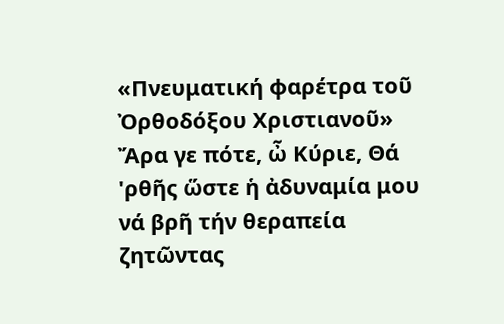«Πνευματική φαρέτρα τοῦ Ὀρθοδόξου Χριστιανοῦ»
Ἄρα γε πότε, ὦ Κύριε, Θά 'ρθῆς ὥστε ἡ ἀδυναμία μου
νά βρῆ τήν θεραπεία ζητῶντας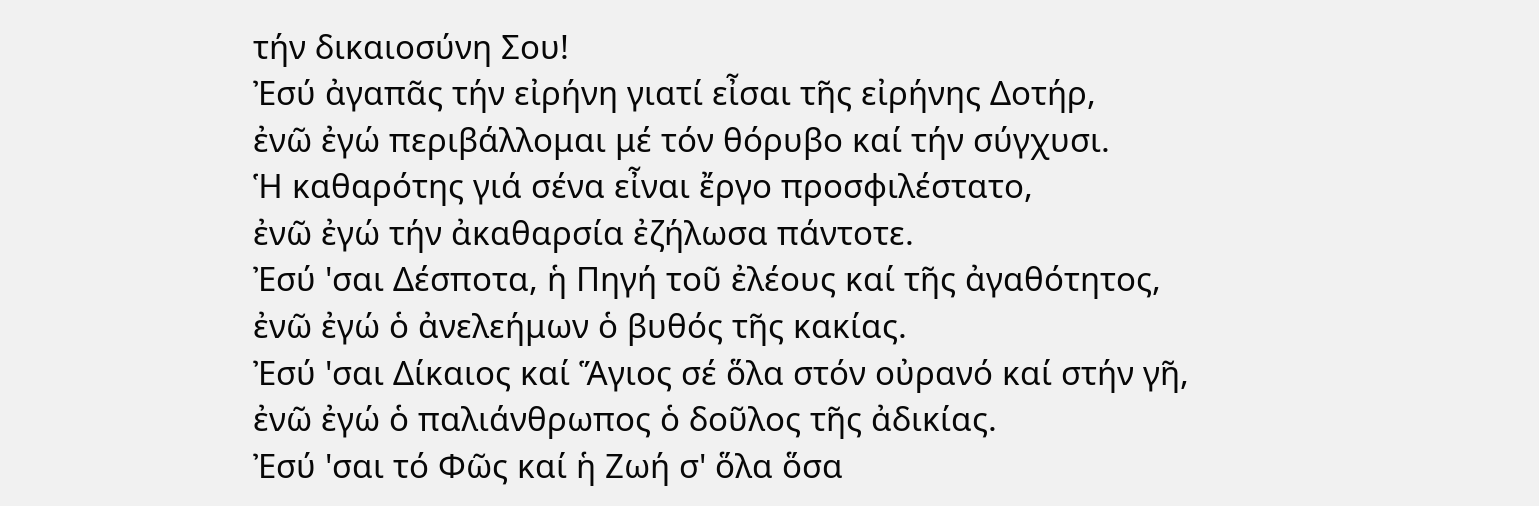τήν δικαιοσύνη Σου!
Ἐσύ ἀγαπᾶς τήν εἰρήνη γιατί εἶσαι τῆς εἰρήνης Δοτήρ,
ἐνῶ ἐγώ περιβάλλομαι μέ τόν θόρυβο καί τήν σύγχυσι.
Ἡ καθαρότης γιά σένα εἶναι ἔργο προσφιλέστατο,
ἐνῶ ἐγώ τήν ἀκαθαρσία ἐζήλωσα πάντοτε.
Ἐσύ 'σαι Δέσποτα, ἡ Πηγή τοῦ ἐλέους καί τῆς ἀγαθότητος,
ἐνῶ ἐγώ ὁ ἀνελεήμων ὁ βυθός τῆς κακίας.
Ἐσύ 'σαι Δίκαιος καί Ἅγιος σέ ὅλα στόν οὐρανό καί στήν γῆ,
ἐνῶ ἐγώ ὁ παλιάνθρωπος ὁ δοῦλος τῆς ἀδικίας.
Ἐσύ 'σαι τό Φῶς καί ἡ Ζωή σ' ὅλα ὅσα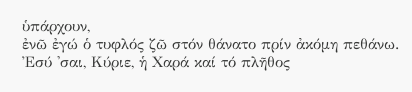ὑπάρχουν,
ἐνῶ ἐγώ ὁ τυφλός ζῶ στόν θάνατο πρίν ἀκόμη πεθάνω.
Ἐσύ 'σαι, Κύριε, ἡ Χαρά καί τό πλῆθος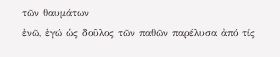τῶν θαυμάτων
ἐνῶ, ἐγώ ὡς δοῦλος τῶν παθῶν παρέλυσα ἀπό τίς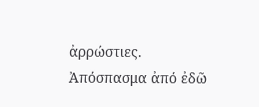ἀρρώστιες.
Ἀπόσπασμα ἀπό ἐδῶ